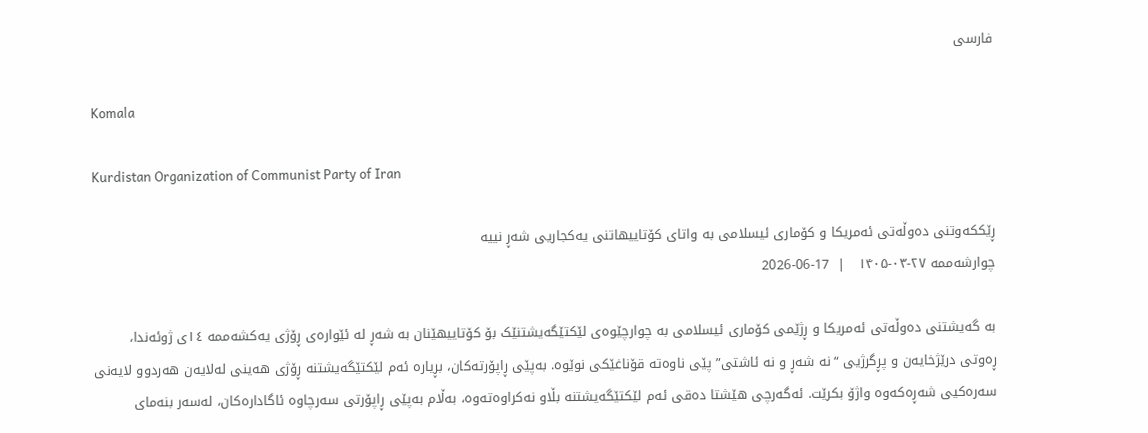فارسی

Komala

Kurdistan Organization of Communist Party of Iran

ڕێککەوتنی دەوڵەتی ئەمریکا و کۆماری ئیسلامی بە واتای کۆتاییهاتنی یەکجاریی شەڕ نییە
چوارشەممە ۲۷-۰۳-۱۴۰۵   |  17-06-2026

بە گەیشتنی دەوڵەتی ئەمریکا و ڕژێمی کۆماری ئیسلامی بە چوارچێوەی لێکتێگەیشتنێک بۆ کۆتاییهێنان بە شەڕ لە ئێوارەی ڕۆژی یەکشەممە ١٤ی ژوئەندا، ڕەوتی درێژخایەن و پڕگرژیی “نە شەڕ و نە ئاشتی” پێی ناوەتە قۆناغێکی نوێوە. بەپێی ڕاپۆرتەکان، بڕیارە ئەم لێکتێگەیشتنە ڕۆژی هەینی لەلایەن هەردوو لایەنی سەرەکیی شەڕەکەوە واژۆ بکرێت. ئەگەرچی هێشتا دەقی ئەم لێکتێگەیشتنە بڵاو نەکراوەتەوە، بەڵام بەپێی ڕاپۆرتی سەرچاوە ئاگادارەکان، لەسەر بنەمای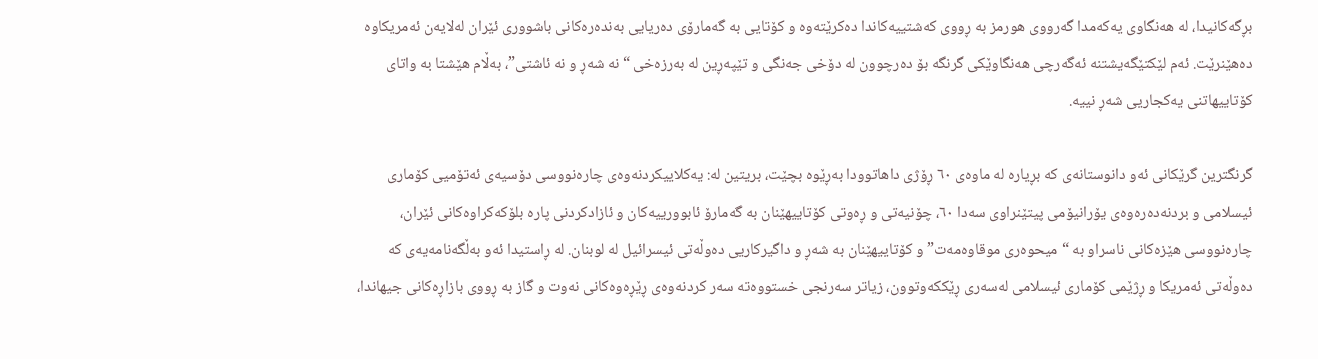بڕگەکانیدا، لە هەنگاوی یەکەمدا گەرووی هورمز بە ڕووی کەشتییەکاندا دەکرێتەوە و کۆتایی بە گەمارۆی دەریایی بەندەرەکانی باشووری ئێران لەلایەن ئەمریکاوە دەهێنرێت. ئەم لێکتێگەیشتنە ئەگەرچی هەنگاوێکی گرنگە بۆ دەرچوون لە دۆخی جەنگی و تێپەڕین لە بەرزەخی “نە شەڕ و نە ئاشتی”، بەڵام هێشتا بە واتای کۆتاییهاتنی یەکجاریی شەڕ نییە.

گرنگترین گرێکانی ئەو دانوستانەی کە بڕیارە لە ماوەی ٦٠ ڕۆژی داهاتوودا بەڕێوە بچێت، بریتین لە: یەکلاییکردنەوەی چارەنووسی دۆسیەی ئەتۆمیی کۆماری ئیسلامی و بردنەدەرەوەی یۆرانیۆمی پیتێنراوی سەدا ٦٠، چۆنیەتی و ڕەوتی کۆتاییهێنان بە گەمارۆ ئابوورییەکان و ئازادکردنی پارە بلۆکەکراوەکانی ئێران، چارەنووسی هێزەکانی ناسراو بە “میحوەری موقاوەمەت” و کۆتاییهێنان بە شەڕ و داگیرکاریی دەوڵەتی ئیسرائیل لە لوبنان. لە ڕاستیدا ئەو بەڵگەنامەیەی کە دەوڵەتی ئەمریکا و ڕژێمی کۆماری ئیسلامی لەسەری ڕێککەوتوون، زیاتر سەرنجی خستووەتە سەر کردنەوەی ڕێڕەوەکانی نەوت و گاز بە ڕووی بازاڕەکانی جیهاندا،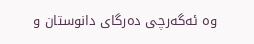وە ئەگەرچی دەرگای دانوستان و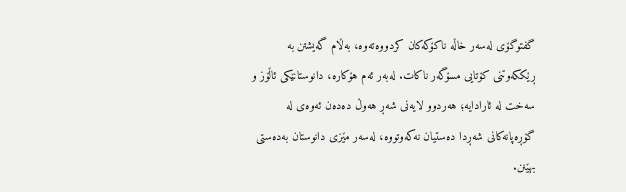گفتوگۆی لەسەر خاڵە ناکۆکەکان کردووەتەوە، بەڵام گەیشتن بە ڕێککەوتنی کۆتایی مسۆگەر ناکات. لەبەر ئەم هۆکارە، دانوستانێکی ئاڵۆز و سەخت لە ئارادایە؛ هەردوو لایەنی شەڕ هەوڵ دەدەن ئەوەی لە گۆڕەپانەکانی شەڕدا دەستیان نەکەوتووە، لەسەر مێزی دانوستان بەدەستی بهێنن.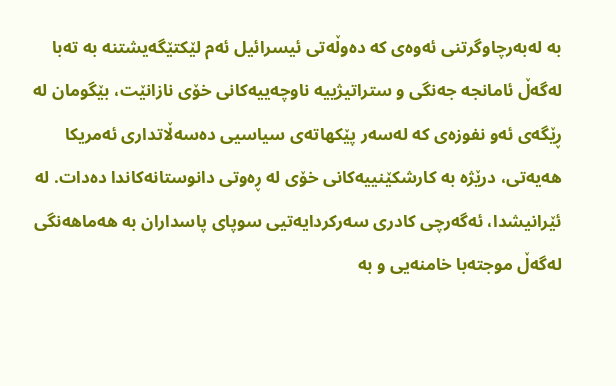بە لەبەرچاوگرتنی ئەوەی کە دەوڵەتی ئیسرائیل ئەم لێکتێگەیشتنە بە تەبا لەگەڵ ئامانجە جەنگی و ستراتیژییە ناوچەییەکانی خۆی نازانێت، بێگومان لە ڕێگەی ئەو نفوزەی کە لەسەر پێکهاتەی سیاسیی دەسەڵاتداری ئەمریکا هەیەتی، درێژە بە کارشکێنییەکانی خۆی لە ڕەوتی دانوستانەکاندا دەدات. لە ئێرانیشدا، ئەگەرچی کادری سەرکردایەتیی سوپای پاسداران بە هەماهەنگی لەگەڵ موجتەبا خامنەیی و بە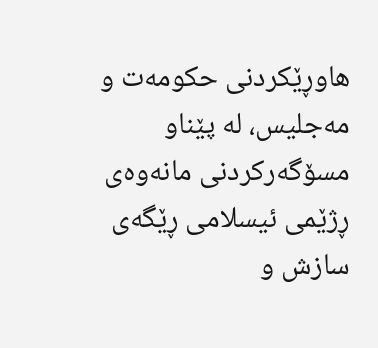هاوڕێکردنی حکومەت و مەجلیس، لە پێناو مسۆگەرکردنی مانەوەی ڕژێمی ئیسلامی ڕێگەی سازش و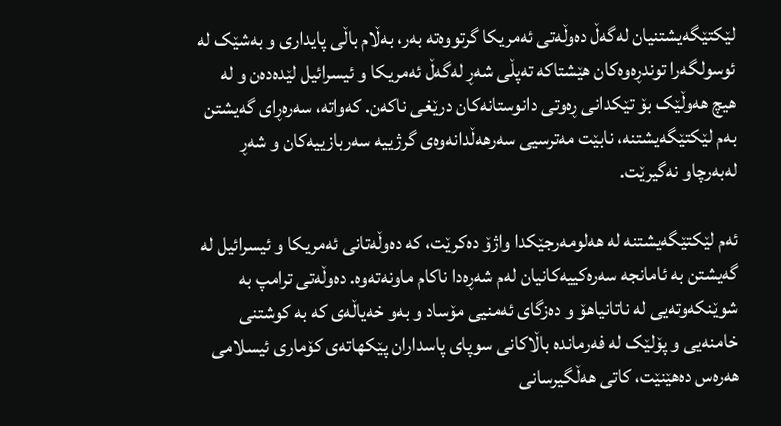لێکتێگەیشتنیان لەگەڵ دەوڵەتی ئەمریکا گرتووەتە بەر، بەڵام باڵی پایداری و بەشێک لە ئوسولگەرا توندڕەوەکان هێشتاکە تەپڵی شەڕ لەگەڵ ئەمریکا و ئیسرائیل لێدەدەن و لە هیچ هەوڵێک بۆ تێکدانی ڕەوتی دانوستانەکان درێغی ناکەن. کەواتە، سەرەڕای گەیشتن بەم لێکتێگەیشتنە، نابێت مەترسیی سەرهەڵدانەوەی گرژییە سەربازییەکان و شەڕ لەبەرچاو نەگیرێت.

ئەم لێکتێگەیشتنە لە هەلومەرجێکدا واژۆ دەکرێت، کە دەوڵەتانی ئەمریکا و ئیسرائیل لە گەیشتن بە ئامانجە سەرەکییەکانیان لەم شەڕەدا ناکام ماونەتەوە. دەوڵەتی ترامپ بە شوێنکەوتەیی لە ناتانیاهۆ و دەزگای ئەمنیی مۆساد و بەو خەیاڵەی کە بە کوشتنی خامنەیی و پۆلێک لە فەرماندە باڵاکانی سوپای پاسداران پێکهاتەی کۆماری ئیسلامی هەرەس دەهێنێت، کاتی هەڵگیرسانی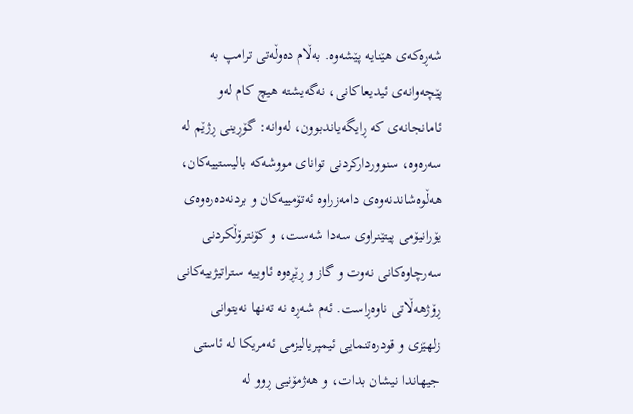شەڕەکەی هێنایە پێشەوە. بەڵام دەوڵەتی ترامپ بە پێچەوانەی ئیدیعاکانی، نەگەیشتە هیچ کام لەو ئامانجانەی کە ڕایگەیاندبوون، لەوانە: گۆڕینی ڕژێم لە سەرەوە، سنووردارکردنی توانای مووشەکە بالیستییەکان، هەڵوەشاندنەوەی دامەزراوە ئەتۆمییەکان و بردنەدەرەوەی یۆرانیۆمی پیتێنراوی سەدا شەست، و کۆنترۆڵکردنی سەرچاوەکانی نەوت و گاز و ڕێڕەوە ئاوییە ستراتیژییەکانی ڕۆژهەڵاتی ناوەڕاست. ئەم شەڕە نە تەنها نەیتوانی زلهێزی و قودرەتنمایی ئیمپریالیزمی ئەمریکا لە ئاستی جیهاندا نیشان بدات، و هەژمۆنیی ڕوو لە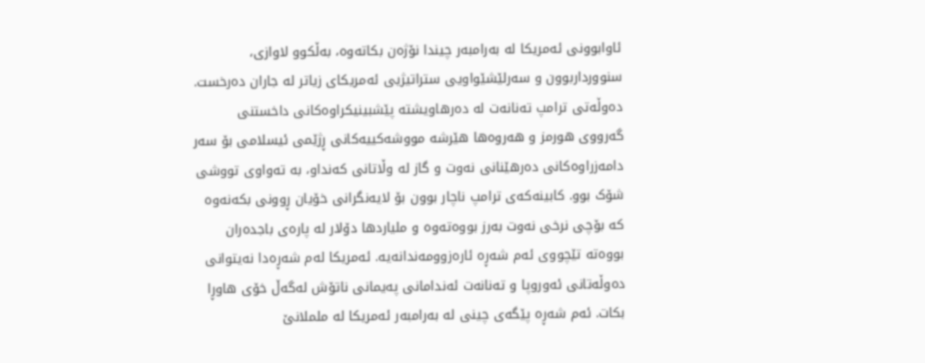ئاوابوونی ئەمریکا لە بەرامبەر چیندا نۆژەن بکاتەوە، بەڵکوو لاوازی، سنوورداربوون و سەرلێشێواویی ستراتیژیی ئەمریکای زیاتر لە جاران دەرخست. دەوڵەتی ترامپ تەنانەت لە دەرهاویشتە پێشبینیکراوەکانی داخستنی گەرووی هورمز و هەروەها هێرشە مووشەکییەکانی ڕژێمی ئیسلامی بۆ سەر دامەزراوەکانی دەرهێنانی نەوت و گاز لە وڵاتانی کەنداو، بە تەواوی تووشی شۆک بوو. کابینەکەی ترامپ ناچار بوون بۆ لایەنگرانی خۆیان ڕوونی بکەنەوە کە بۆچی نرخی نەوت بەرز بووەتەوە و ملیاردها دۆلار لە پارەی باجدەران بووەتە تێچووی ئەم شەڕە ئارەزوومەندانەیە. ئەمریکا لەم شەڕەدا نەیتوانی دەوڵەتانی ئەوروپا و تەنانەت ئەندامانی پەیمانی ناتۆش لەگەڵ خۆی هاوڕا بکات. ئەم شەڕە پێگەی چینی لە بەرامبەر ئەمریکا لە ململانێ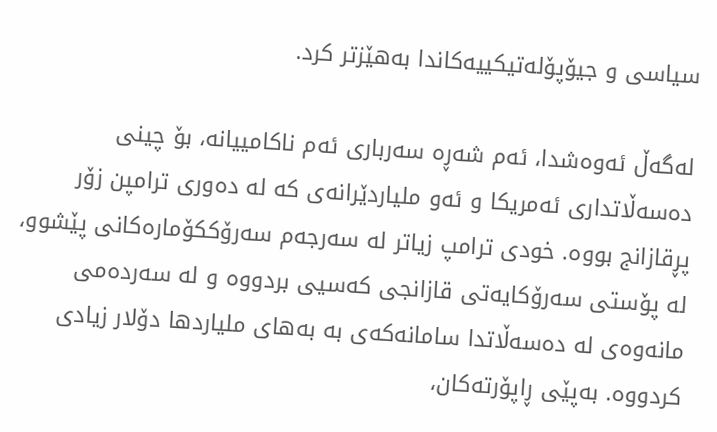سیاسی و جیۆپۆلەتیکییەکاندا بەهێزتر کرد.

لەگەڵ ئەوەشدا، ئەم شەڕە سەرباری ئەم ناکامییانە، بۆ چینی دەسەڵاتداری ئەمریکا و ئەو ملیاردێرانەی کە لە دەوری ترامپن زۆر پڕقازانج بووە. خودی ترامپ زیاتر لە سەرجەم سەرۆککۆمارەکانی پێشوو، لە پۆستی سەرۆکایەتی قازانجی کەسیی بردووە و لە سەردەمی مانەوەی لە دەسەڵاتدا سامانەکەی بە بەهای ملیاردها دۆلار زیادی کردووە. بەپێی ڕاپۆرتەکان،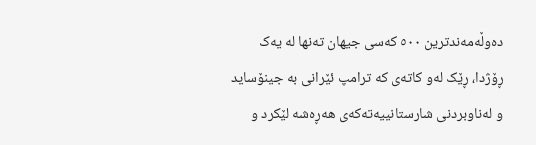دەوڵەمەندترین ٥٠٠ کەسی جیهان تەنها لە یەک ڕۆژدا، ڕێک لەو کاتەی کە ترامپ ئێرانی بە جینۆساید و لەناوبردنی شارستانییەتەکەی هەڕەشە لێکرد و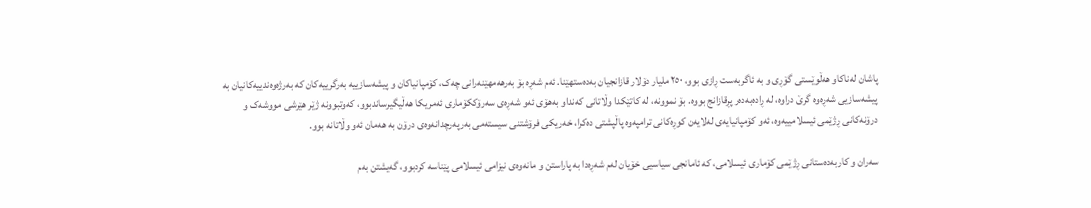پاشان لەناکاو هەڵوێستی گۆڕی و بە ئاگربەست ڕازی بوو، ٢٥٠ ملیار دۆلار قازانجیان بەدەستهێنا. ئەم شەڕە بۆ بەرهەمهێنەرانی چەک، کۆمپانیاکان و پیشەسازییە بەرگرییەکان کە بەرژەوەندییەکانیان بە پیشەسازیی شەڕەوە گرێ دراوە، لە ڕادەبەدەر پڕقازانج بووە. بۆ نموونە، لە کاتێکدا وڵاتانی کەنداو بەهۆی ئەو شەڕەی سەرۆککۆماری ئەمریکا هەڵیگیرساندبوو، کەوتبوونە ژێر هێرشی مووشەک و درۆنەکانی ڕژێمی ئیسلامییەوە، ئەو کۆمپانیایەی لەلایەن کوڕەکانی ترامپەوە پاڵپشتی دەکرا، خەریکی فرۆشتنی سیستەمی بەرپەرچدانەوەی درۆن بە هەمان ئەو وڵاتانە بوو.

سەران و کاربەدەستانی ڕژێمی کۆماری ئیسلامی، کە ئامانجی سیاسیی خۆیان لەم شەڕەدا بە پاراستن و مانەوەی نیزامی ئیسلامی پێناسە کردبوو، گەیشتن بەم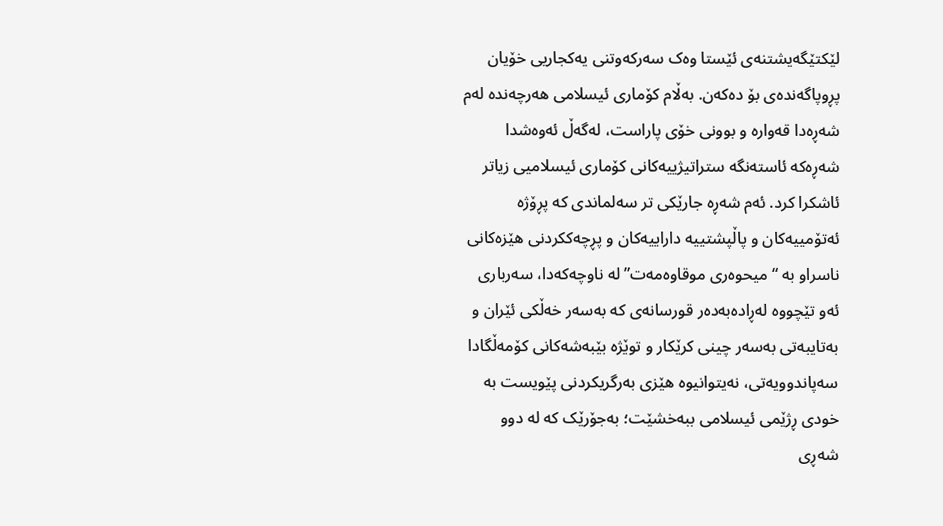لێکتێگەیشتنەی ئێستا وەک سەرکەوتنی یەکجاریی خۆیان پڕوپاگەندەی بۆ دەکەن. بەڵام کۆماری ئیسلامی هەرچەندە لەم شەڕەدا قەوارە و بوونی خۆی پاراست، لەگەڵ ئەوەشدا شەڕەکە ئاستەنگە ستراتیژییەکانی کۆماری ئیسلامیی زیاتر ئاشکرا کرد. ئەم شەڕە جارێکی تر سەلماندی کە پڕۆژە ئەتۆمییەکان و پاڵپشتییە داراییەکان و پڕچەککردنی هێزەکانی ناسراو بە “میحوەری موقاوەمەت” لە ناوچەکەدا، سەرباری ئەو تێچووە لەڕادەبەدەر قورسانەی کە بەسەر خەڵکی ئێران و بەتایبەتی بەسەر چینی کرێکار و توێژە بێبەشەکانی کۆمەڵگادا سەپاندوویەتی، نەیتوانیوە هێزی بەرگریکردنی پێویست بە خودی ڕژێمی ئیسلامی ببەخشێت؛ بەجۆرێک کە لە دوو شەڕی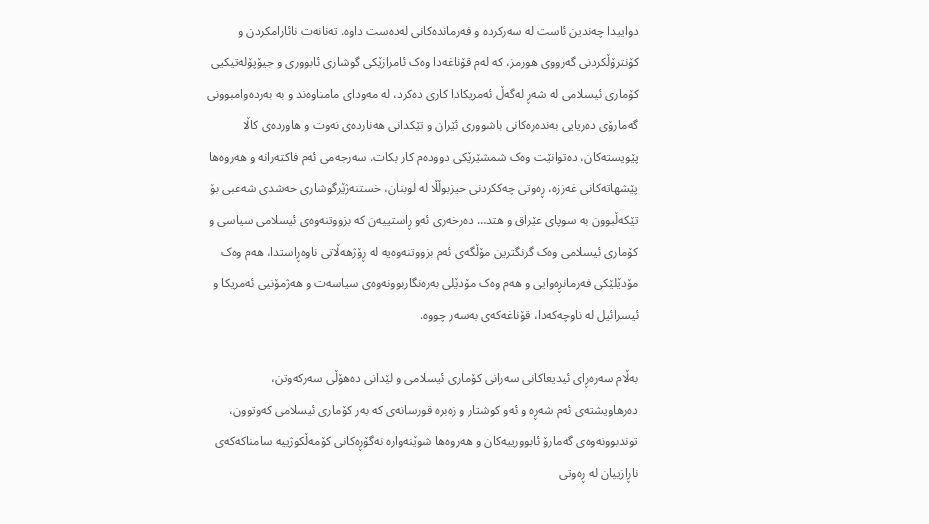دواییدا چەندین ئاست لە سەرکردە و فەرماندەکانی لەدەست داوە. تەنانەت نائارامکردن و کۆنترۆڵکردنی گەرووی هورمز، کە لەم قۆناغەدا وەک ئامرازێکی گوشاری ئابووری و جیۆپۆلەتیکیی کۆماری ئیسلامی لە شەڕ لەگەڵ ئەمریکادا کاری دەکرد، لە مەودای مامناوەند و بە بەردەوامبوونی گەمارۆی دەریایی بەندەرەکانی باشووری ئێران و تێکدانی هەناردەی نەوت و هاوردەی کاڵا پێویستەکان، دەتوانێت وەک شمشێرێکی دوودەم کار بکات. سەرجەمی ئەم فاکتەرانە و هەروەها پێشهاتەکانی غەززە، ڕەوتی چەککردنی حیزبوڵڵا لە لوبنان، خستنەژێرگوشاری حەشدی شەعبی بۆ تێکەڵبوون بە سوپای عێراق و هتد… دەرخەری ئەو ڕاستییەن کە بزووتنەوەی ئیسلامی سیاسی و کۆماری ئیسلامی وەک گرنگترین مۆڵگەی ئەم بزووتنەوەیە لە ڕۆژهەڵاتی ناوەڕاستدا، هەم وەک مۆدێلێکی فەرمانڕەوایی و هەم وەک مۆدێلی بەرەنگاربوونەوەی سیاسەت و هەژمۆنیی ئەمریکا و ئیسرائیل لە ناوچەکەدا، قۆناغەکەی بەسەر چووە.

بەڵام سەرەڕای ئیدیعاکانی سەرانی کۆماری ئیسلامی و لێدانی دەهۆڵی سەرکەوتن، دەرهاویشتەی ئەم شەڕە و ئەو کوشتار و زەبرە قورسانەی کە بەر کۆماری ئیسلامی کەوتوون، توندبوونەوەی گەمارۆ ئابوورییەکان و هەروەها شوێنەوارە نەگۆڕەکانی کۆمەڵکوژییە سامناکەکەی ناڕازییان لە ڕەوتی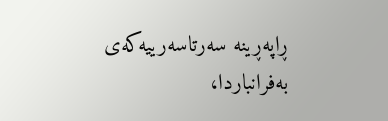ڕاپەڕینە سەرتاسەرییەکەی بەفرانباردا،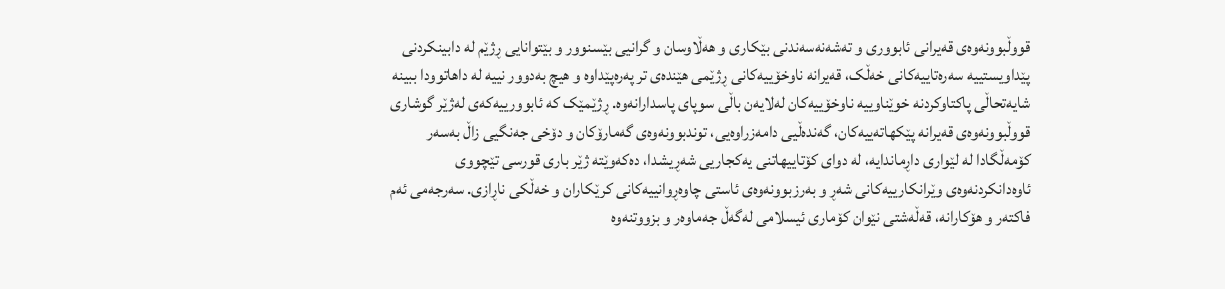قووڵبوونەوەی قەیرانی ئابووری و تەشەنەسەندنی بێکاری و هەڵاوسان و گرانیی بێسنوور و بێتوانایی ڕژێم لە دابینکردنی پێداویستییە سەرەتاییەکانی خەڵک، قەیرانە ناوخۆییەکانی ڕژێمی هێندەی تر پەرەپێداوە و هیچ بەدوور نییە لە داهاتوودا ببینە شایەتحاڵی پاکتاوکردنە خوێناوییە ناوخۆییەکان لەلایەن باڵی سوپای پاسدارانەوە. ڕژێمێک کە ئابوورییەکەی لەژێر گوشاری قووڵبوونەوەی قەیرانە پێکهاتەییەکان، گەندەڵیی دامەزراوەیی، توندبوونەوەی گەمارۆکان و دۆخی جەنگیی زاڵ بەسەر کۆمەڵگادا لە لێواری داڕماندایە، لە دوای کۆتاییهاتنی یەکجاریی شەڕیشدا، دەکەوێتە ژێر باری قورسی تێچووی ئاوەدانکردنەوەی وێرانکارییەکانی شەڕ و بەرزبوونەوەی ئاستی چاوەڕوانییەکانی کرێکاران و خەڵکی ناڕازی. سەرجەمی ئەم فاکتەر و هۆکارانە، قەڵەشتی نێوان کۆماری ئیسلامی لەگەڵ جەماوەر و بزووتنەوە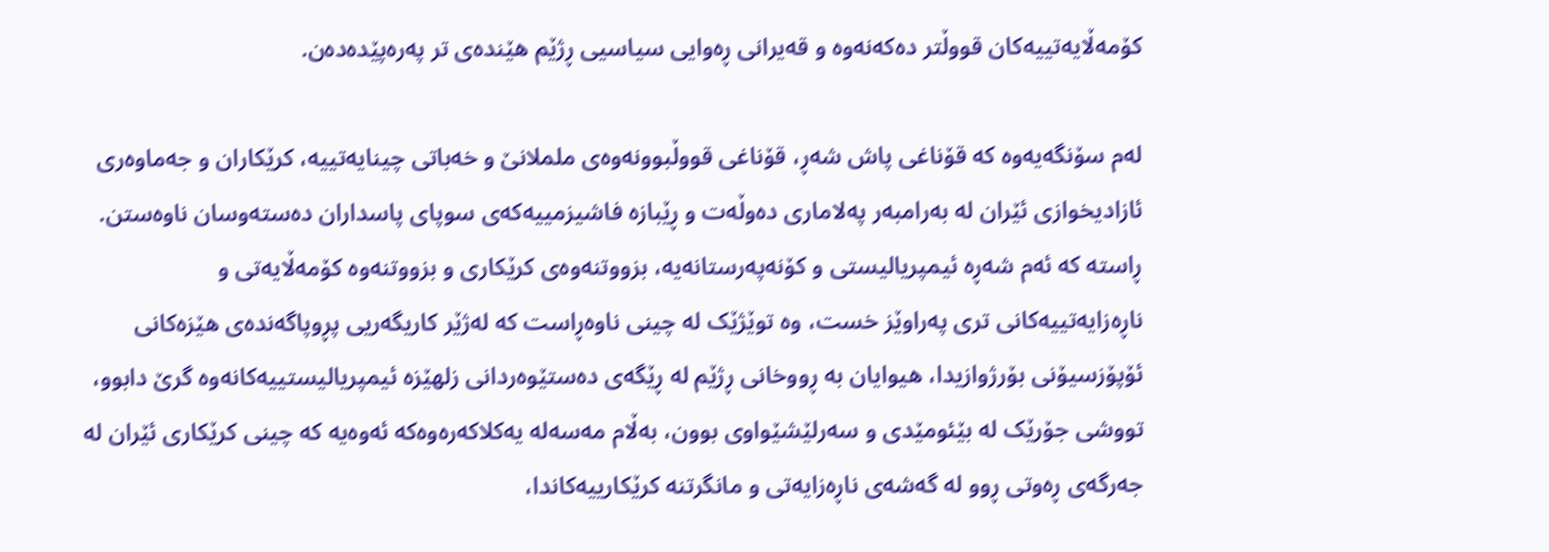کۆمەڵایەتییەکان قووڵتر دەکەنەوە و قەیرانی ڕەوایی سیاسیی ڕژێم هێندەی تر پەرەپێدەدەن.

لەم سۆنگەیەوە کە قۆناغی پاش شەڕ، قۆناغی قووڵبوونەوەی ململانێ و خەباتی چینایەتییە، کرێکاران و جەماوەری ئازادیخوازی ئێران لە بەرامبەر پەلاماری دەوڵەت و ڕێبازە فاشیزمییەکەی سوپای پاسداران دەستەوسان ناوەستن. ڕاستە کە ئەم شەڕە ئیمپریالیستی و کۆنەپەرستانەیە، بزووتنەوەی کرێکاری و بزووتنەوە کۆمەڵایەتی و ناڕەزایەتییەکانی تری پەراوێز خست، وە توێژێک لە چینی ناوەڕاست کە لەژێر کاریگەریی پڕوپاگەندەی هێزەکانی ئۆپۆزسیۆنی بۆرژوازیدا، هیوایان بە ڕووخانی ڕژێم لە ڕێگەی دەستێوەردانی زلهێزە ئیمپریالیستییەکانەوە گرێ دابوو، تووشی جۆرێک لە بێئومێدی و سەرلێشێواوی بوون، بەڵام مەسەلە یەکلاکەرەوەکە ئەوەیە کە چینی کرێکاری ئێران لە جەرگەی ڕەوتی ڕوو لە گەشەی ناڕەزایەتی و مانگرتنە کرێکارییەکاندا،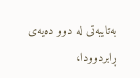بەتایبەتی لە دوو دەیەی ڕابردوودا،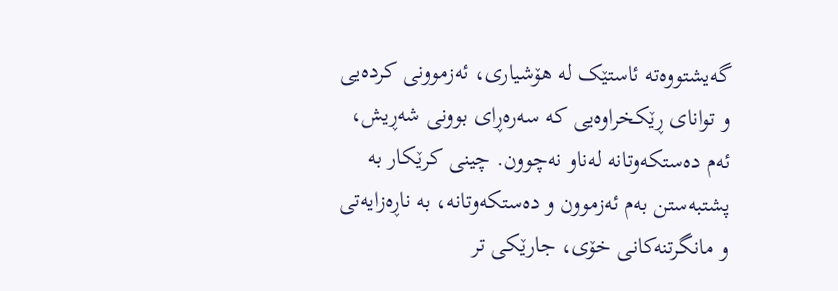گەیشتووەتە ئاستێک لە هۆشیاری، ئەزموونی کردەیی و توانای ڕێکخراوەیی کە سەرەڕای بوونی شەڕیش، ئەم دەستکەوتانە لەناو نەچوون. چینی کرێکار بە پشتبەستن بەم ئەزموون و دەستکەوتانە، بە ناڕەزایەتی و مانگرتنەکانی خۆی، جارێکی تر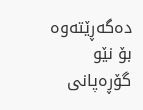دەگەڕێتەوە بۆ نێو گۆڕەپانی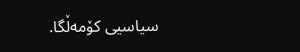سیاسیی کۆمەڵگا.